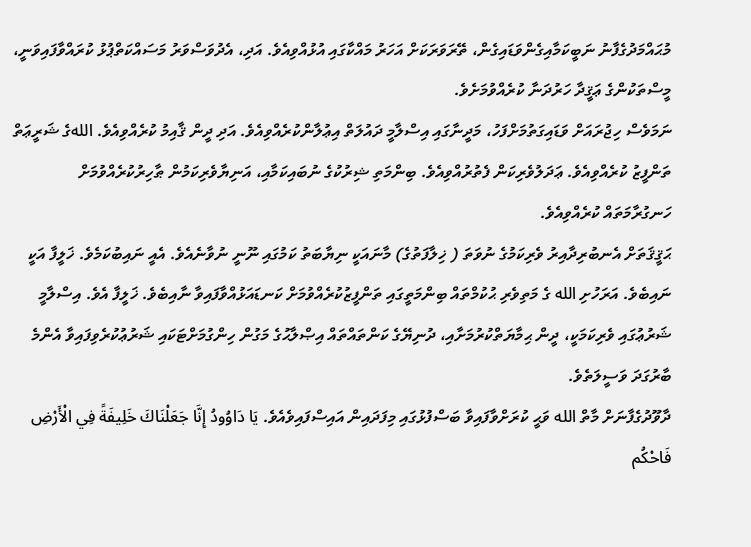މުޙައްމަދުގެފާނު ނަބީކަމާއިގެންވަޑައިގެން، ތޭރަވަރަކަށް އަހަރު މައްކާގައި އުޅުއްވިއެވެ. އަދި، އެދުވަސްވަރު މަސައްކަތްޕުޅު ކުރައްވާފައިވަނީ، މީސްތަކުންގެ ޢަޤީދާ ހަރުދަނާ ކުރެއްވުމަށެވެ.
ނަމަވެސް ހިޖުރައަށް ވަޑައިގަތުމަށްފަހު، މަދީނާގައި އިސްލާމީ ދައުލަތް އިޢުލާންކުރެއްވިއެވެ. އަދި ދީން ޤާއިމު ކުރެއްވިއެވެ. اللهގެ ޝަރީޢަތް ތަންފީޒު ކުރެއްވިއެވެ. ޢަދަލުވެރިކަން ފެތުރުއްވިއެވެ. ބިންމަތި ޝިރުކުގެ ނުބައިކަމާއި، އަނިޔާވެރިކަމުން ޠާހިރުކުރެއްވުމަށް ހަނގުރާމަތައް ކުރެއްވިއެވެ.
ޙަޤީޤަތަށް އެނބުރިދާއިރު ވެރިކަމުގެ ނުވަތަ ( ޚިލާފަތުގެ) މާނައަކީ ނިޔާބަތު ކަމުގައި ނޫނީ ނުވާނެއެވެ. އެއީ ނައިބުކަމެވެ. ޚަލީފާ އަކީ ނައިބެވެ. އަރަހުށި الله ގެ މަތިވެރި ޙުކުމްތައް ބިންމަތީގައި ތަންފީޒުކުރެއްވުމަށް ކަނޑައަޅުއްވާފައިވާ ނާއިބެވެ. ޚަލީފާ އެވެ. އިސްލާމީ ޝަރުޢުގައި ވެރިކަމަކީ، ދީން ޙިމާޔަތްކުރުމަށާއި، ދުނިޔޭގެ ކަންތައްތައް އިޞްލާޙުގެ މަގުން ހިންގުމަށްޓަކައި ޝަރުޢުކުރެވިފައިވާ އެންމެ ބާރުގަދަ ވަސީލަތެވެ.
ދާވޫދުގެފާނަށް މާތް الله ވަޙީ ކުރަށްވާފައިވާ ބަސްފުޅުގައި މިފަދައިން އައިސްފައިވެއެވެ. يَا دَاوُودُ إِنَّا جَعَلْنَاكَ خَلِيفَةً فِي الْأَرْضِ فَاحْكُم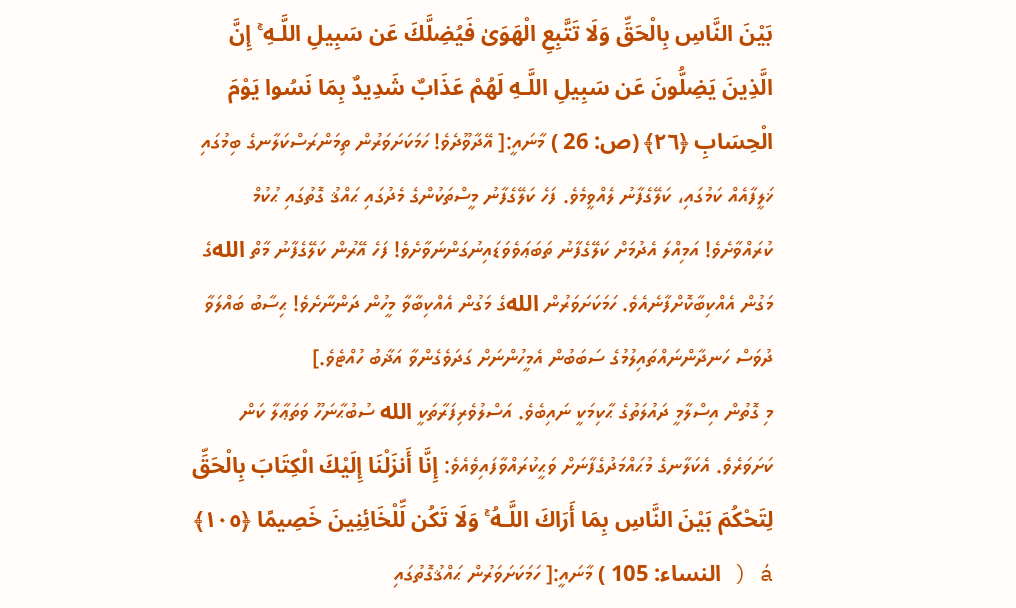بَيْنَ النَّاسِ بِالْحَقِّ وَلَا تَتَّبِعِ الْهَوَىٰ فَيُضِلَّكَ عَن سَبِيلِ اللَّـهِ ۚ إِنَّ الَّذِينَ يَضِلُّونَ عَن سَبِيلِ اللَّـهِ لَهُمْ عَذَابٌ شَدِيدٌ بِمَا نَسُوا يَوْمَ الْحِسَابِ ﴿٢٦﴾ (ص: 26 ) މާނައީ:[ އޭދާވޫދެވެ! ހަމަކަށަވަރުން ތިމަންރަސްކަލާނގެ ބިމުގައި ޚަލީފާއެއް ކަމުގައި، ކަލޭގެފާނު ލެއްވީމެވެ. ފަހެ ކަލޭގެފާނު މީސްތަކުންގެ މެދުގައި ޙައްޤު ގޮތުގައި ޙުކުމް ކުރައްވާށެވެ! އަމިއްލަ އެދުމަށް ކަލޭގެފާނު ތަބަޢަވެވަޑައިނުގަންނަވާށެވެ! ފަހެ އޭރުން ކަލޭގެފާނު މާތް اللهގެ މަގުން އެއްކިބާކޮށްފާނެއެވެ. ހަމަކަށަވަރުން اللهގެ މަގުން އެއްކިބާވާ މީހުން ދަންނާށެވެ! ޙިސާބު ބައްލަވާ ދުވަސް ހަނދާންނައްތައިލުމުގެ ސަބަބުން އެމީހުންނަށް ގަދަވެގެންވާ އަޛާބު ހުއްޓެވެ.]
މި ގޮތުން އިސްލާމީ ދައުލަތުގެ ޙާކިމަކީ ނައިބެވެ. އަސްލުވެރިފަރާތަކީ الله ސުބުޙާނަހޫ ވަތަޢާލާ ކަން ކަށަވަރެވެ. އެކަލާނގެ މުޙައްމަދުގެފާނަށް ވަޙީކުރައްވާފައިވެއެވެ: إِنَّا أَنزَلْنَا إِلَيْكَ الْكِتَابَ بِالْحَقِّ لِتَحْكُمَ بَيْنَ النَّاسِ بِمَا أَرَاكَ اللَّـهُ ۚ وَلَا تَكُن لِّلْخَائِنِينَ خَصِيمًا ﴿١٠٥﴾
á ( النساء: 105 ) މާނައީ:[ ހަމަކަށަވަރުން ޙައްޤުގޮތުގައި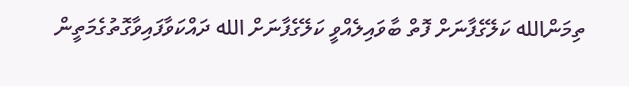ތިމަންالله ކަލޭގެފާނަށް ފޮތް ބާވައިލެއްވީ ކަލޭގެފާނަށް الله ދައްކަވާފައިވާގޮތުގެމަތީން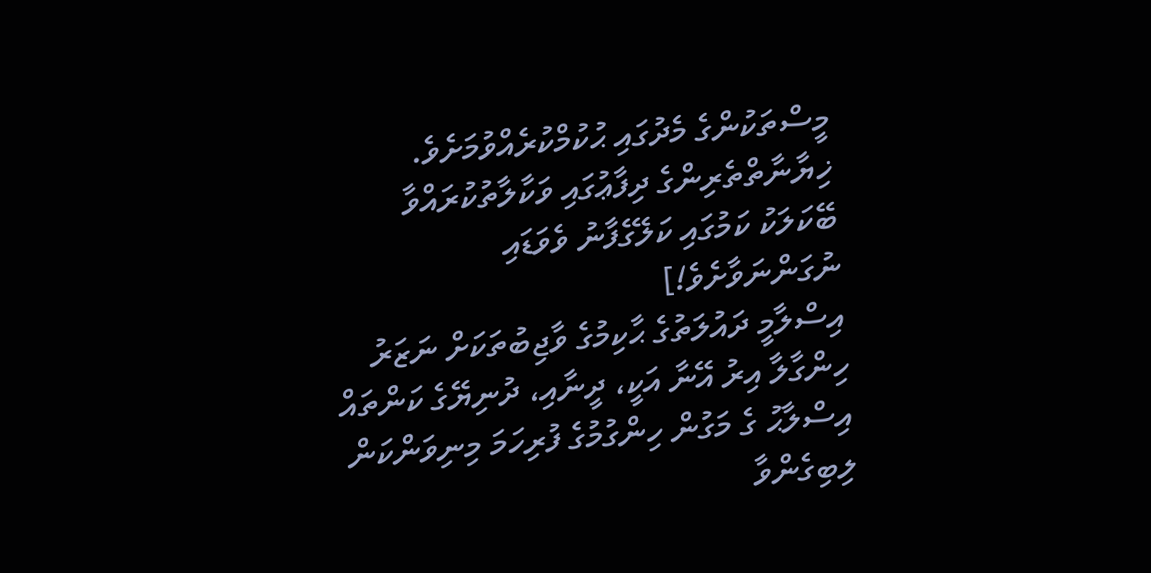މީސްތަކުންގެ މެދުގައި ޙުކުމްކުރެއްވުމަށެވެ. ޚިޔާނާތްތެރިންގެ ދިފާޢުގައި ވަކާލާތުކުރައްވާ ބޭކަލަކު ކަމުގައި ކަލޭގެފާނު ވެވަޑައި ނުގަންނަވާށެވެ!]
އިސްލާމީ ދައުލަތުގެ ޙާކިމުގެ ވާޖިބުތަކަށް ނަޒަރު ހިންގާލާ އިރު އޭނާ އަކީ، ދީނާއި، ދުނިޔޭގެ ކަންތައް އިސްލާޙު ގެ މަގުން ހިންގުމުގެ ފުރިހަމަ މިނިވަންކަން ލިބިގެންވާ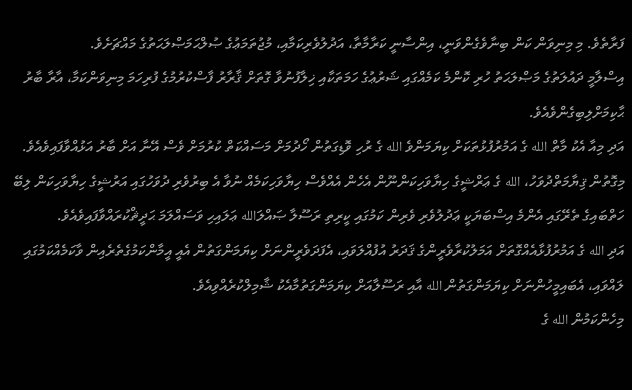ފަރާތެވެ. މި މިނިވަން ކަން ބިނާވެގެންވަނީ، އިންސާނީ ކަރާމާތާ، އަދުލުވެރިކަމާއި، މުޖުތަމަޢުގެ ޞުލްޙަމަޞްލަޙަތުގެ މައްޗަށެވެ.
އިސްލާމީ ދައުލަތުގެ މަޞްލަޙަތު ހުރި ކޮންމެ ކަމެއްގައި ޝަރުޢުގެ ހަމަތަކާއި ޚިލާފުނުވާ ގޮތަށް ޤާރާރު ފާސްކުރުމުގެ ފުރިހަމަ މިނިވަންކަމާ، އާރާ ބާރު ޙާކިމަށްލިބިގެންވެއެވެ.
އަދި މިއާ އެކު މާތް الله ގެ އަމުރުފުޅުތަކަށް ކިޔަމަންވެ الله ގެ ރުހި ވޮޑިގަތުން ހޯދުމަށް މަސައްކަތް ކުރުމަށް ވެސް އޭނާ އަށް ބާރު އަޅުއްވާފައިވެއެވެ.
މިގޮތުން ޤިޔާމަތްދުވަހު، الله ގެ ޢަރްޝީގެ ހިޔާވަހިކަންނޫން އެހެން އެއްވެސް ހިޔާވަހިކަމެއް ނުވާ އެ ބިރުވެރި ދުވަހުގައި އަރުޝީގެ ހިޔާވަހިކަން ލިބޭ ހަތްބައިގެ ތެރޭގައި އެންމެ އިސްބަޔަކީ ޢަދުލުވެރި ވެރިން ކަމުގައި ކީރިތި ރަސޫލާ ޞައްލަالله ޢަލައިހި ވަސައްލަމަ ޙަދީޘްކުރައްވާފައިވެއެވެ.
އަދި الله ގެ އަމުރުފުޅާއެއްގޮތަށް އަމަލުކުރާވެރީންގެ ޤަދަރު އުފުއްލަވައި، އެފަދަވެރީންނަށް ކިޔަމަންގަތުން އެއީ އީމާންކަމުގެތެރެއިން ވާކަމެއްކަމުގައި ލައްވައި، އެބައިމީހުންނަށް ކިޔަމަންގަތުން الله އާއި ރަސޫލާއަށް ކިޔަމަންގަތުމާއެކު ޝާމިލްކުރެއްވިއެވެ.
މިހެންކަމުން الله ގެ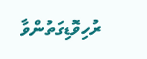ރުހިވޮޑިގަތުންވާ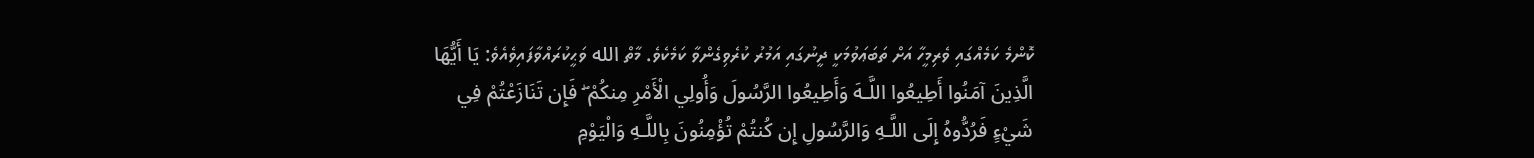ކޮންމެ ކަމެއްގައި ވެރިމީހާ އަށް ތަބަޢަވުމަކީ ދީނުގައި އަމުރު ކުރެވިގެންވާ ކަމެކެވެ. މާތް الله ވަޙީކުރައްވާފައިވެއެވެ: يَا أَيُّهَا الَّذِينَ آمَنُوا أَطِيعُوا اللَّـهَ وَأَطِيعُوا الرَّسُولَ وَأُولِي الْأَمْرِ مِنكُمْ ۖ فَإِن تَنَازَعْتُمْ فِي شَيْءٍ فَرُدُّوهُ إِلَى اللَّـهِ وَالرَّسُولِ إِن كُنتُمْ تُؤْمِنُونَ بِاللَّـهِ وَالْيَوْمِ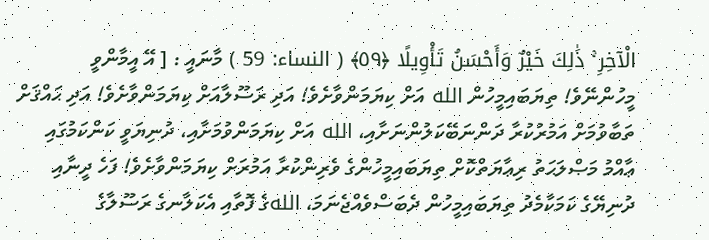الْآخِرِ ۚ ذَٰلِكَ خَيْرٌ وَأَحْسَنُ تَأْوِيلًا ﴿٥٩﴾ ( النساء: 59 ) މާނައީ : [ އޭ އީމާންވީ މީހުންނޭވެ! ތިޔަބައިމީހުން الله އަށް ކިޔަމަންވާށެވެ! އަދި ރަސޫލާއަށް ކިޔަމަންވާށެވެ! އަދި ޙައްޤަށް ތަބާވުމަށް އަމުރުކުރާ ދަންނަބޭކަލުންނަށާއި، الله އަށް ކިޔަމަންވުމަށާއި، ދުނިޔަވީ ކަންކަމުގައި ޢާއްމު މަޞްލަޙަތު ރިޢާޔަތްކޮށް ތިޔަބައިމީހުންގެ ވެރިންކުރާ އަމުރަށް ކިޔަމަންވާށެވެ! ފަހެ ދީނާއި ދުނިޔޭގެ ކަމަކާމެދު ތިޔަބައިމީހުން ދެބަސްވެއްޖެނަމަ، اللهގެ ފޮތާއި އެކަލާނގެ ރަސޫލާގެ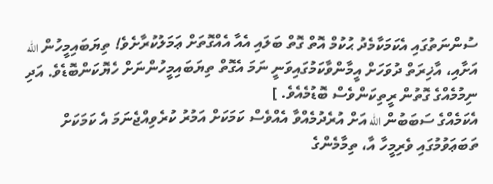ސުންނަތުގައި އެކަމަކާމެދު ޙުކުމް އޮތް ގޮތް ބަލައި އެއާ އެއްގޮތަށް ޢަމަލުކުރާށެވެ! ތިޔަބައިމީހުން الله އަށާއި، އާޚިރަތް ދުވަހަށް އީމާންވާކަމުގައިވަނީ ނަމަ އެގޮތް ތިޔަބައިމީހުންނަށް ހެޔޮކަންބޮޑެވެ. އަދި ނިމުމެއްގެ ގޮތުން ރީތިކަންވެސް ބޮޑުމެއެވެ. ]
އެކަމެއްގެ ސަބަބުން الله އަށް އުރެދުމެއްވާ އެއްވެސް ކަމަކަށް އަމުރު ކުރެވިއްޖެނަމަ އެ ކަމަކަށް ތަބަޢަވުމުގައި ވެރިމީހާ އާ، ތިމާމެންގެ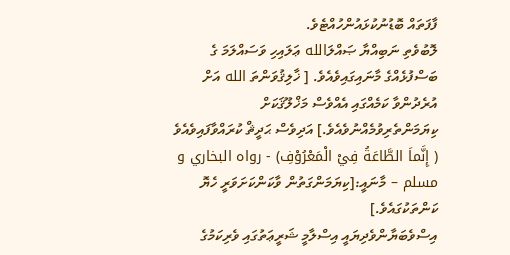ފާފަތައް ބޮޑުނުކުޅައުންހުއްޓެވެ.
ލޮބުވެތި ނަބިއްޔާ ޞައްލަالله ޢަލައިހި ވަސައްލަމަ ގެ ބަސްފުޅެއްގެ މާނައިގައިވެއެވެ. [ ޚާލިޤުވަންތަ الله އަށް އުރެދުންވާ ކަމެއްގައި އެއްވެސް މަޚްލޫޤަކަށް ކިޔަމަންތެރިވުމެއްނުވެއެވެ.] އަދިވެސް ޙަދީޘް ކުރައްވާފައިވެއެވެ ( إِنَّماَ الطَّاعَةُ فِيْ الْمَعْرُوْفِ) - رواه البخاري و مسلم – މާނައީ:[ކިޔަމަންގަތުން ވާކަންކަށަވަރީ ހެޔޮ ކަންތަކުގައެވެ.]
އިސްވެބަޔާންވެދިޔައީ އިސްލާމީ ޝަރީޢަތުގައި ވެރިކަމުގެ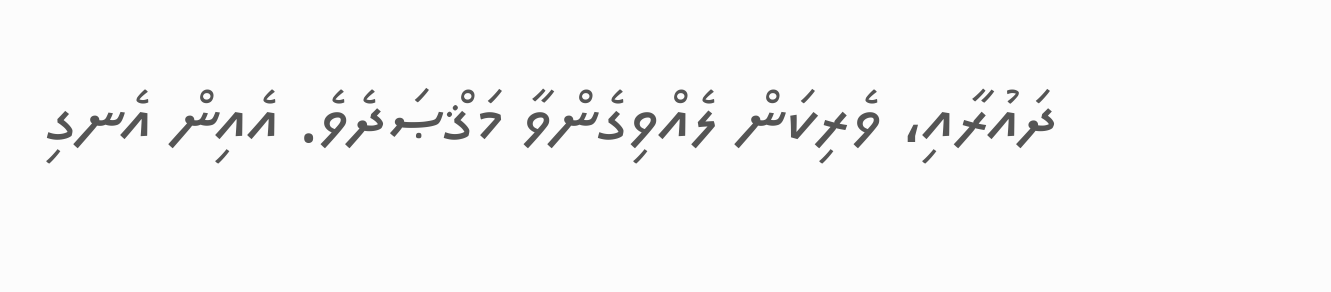ދައުރާއި، ވެރިކަން ލެއްވިގެންވާ މަޤްޞަދެވެ. އެއިން އެނގި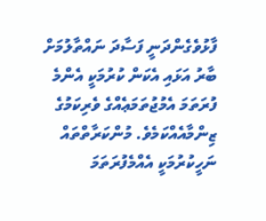ފާޅުވެގެންދަނީ ފަސާދަ ނައްތާލުމަށް ބާރު އަޅައި އެކަން ކުރުމަކީ އެންމެ ފުރަތަމަ އެމުޖުތަމަޢެއްގެ ވެރިކަމުގެ ޒިންމާއެއްކަމެވެ. މުންކަރާތްތައް ނަހީކުރުމަކީ އެއްމެފުރަތަމަ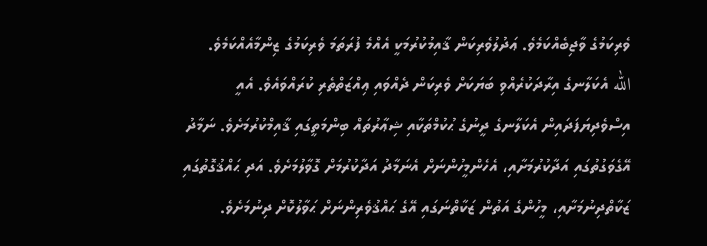ވެރިކަމުގެ ވާޖިބެއްކަމެވެ. ޢަދުލުވެރިކަން ޤާއިމުކުރުމަކީ އެއްމެ ފުރަތަމަ ވެރިކަމުގެ ޒިންމާއެއްކަމެވެ.
الله އެކަލާނގެ އިރާދަކުރެއްވި ބަޔަކަށް ވެރިކަން ދެއްވައި ޢިއްޒަތްތެރި ކުރައްވައެވެ. އެއީ އިސްވެދިޔަފަދައިން އެކަލާނގެ ދީނުގެ ޙުކުމްތަކާއި ޝިޢާރުތައް ބިންމަތީގައި ޤާއިމްކުރުމަށެވެ. ނަމާދު އޭގެވަގުތުގައި އަދާކުރުމަށާއި، އެހެންމީހުންނަށް އެނަމާދު އަދާކުރުމަށް ގޮވާލުމަށެވެ. އަދި ޙައްޤުގޮތުގައި ޒަކާތްދިނުމަށާއި، މީހުންގެ އަތުން ޒަކާތްނަގައި އޭގެ ޙައްޤުވެރިންނަށް ޙަވާލުކޮށް ދިނުމަށެވެ.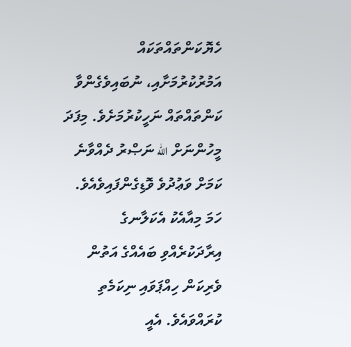ހެޔޮކަންތައްތަކައް އަމުރުކުރުމަށާއި، ނުބައިވެގެންވާ ކަންތައްތައް ނަހީކުރުމަށެވެ. މިފަދަ މީހުންނަށް الله ނަޞްރު ދެއްވާނެ ކަމަށް ވަޢުދުވެ ވޮޑިގެންފައިވެއެވެ.
ހަމަ މިއާއެކު އެކަލާނގެ އިރާދަކުރެއްވި ބައެއްގެ އަތުން ވެރިކަން ހިއްޕަވައި ނިކަމެތި ކުރައްވައެވެ. އެއީ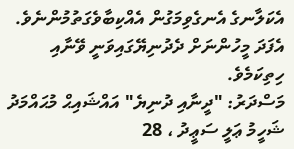އެކަލާނގެ އެނގެވިމަގުން އެއްކިބާވެގަތުމުންނެވެ. އެފަދަ މީހުންނަށް ދެދުނިޔޭގައިވަނީ ވޭނާއި ހިތިކަމެވެ.
މަސްދަރު: "ދީނާއި ދުނިޔެ" އައްޝައިޙް މުޙައްމަދު ޝަހީމު ޢަލީ ސަޢީދު ، 28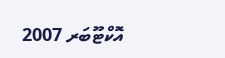އޮކްޓޫބަރ 2007